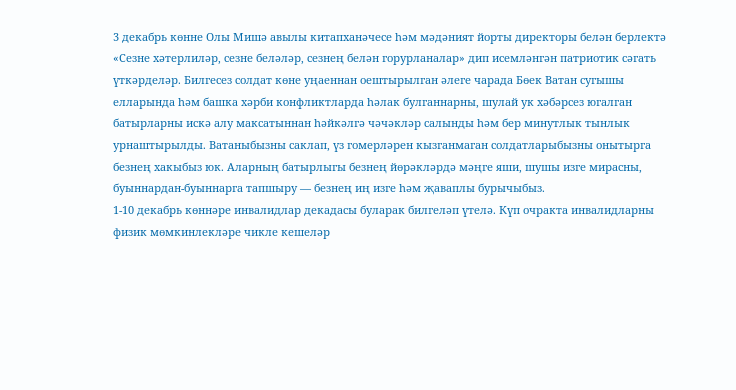3 декабрь көнне Олы Мишә авылы китапханәчесе һәм мәдәният йорты директоры белән берлектә «Сезне хәтерлиләр, сезне беләләр, сезнең белән горурланалар» дип исемләнгән патриотик сәгать үткәрделәр. Билгесез солдат көне уңаеннан оештырылган әлеге чарада Бөек Ватан сугышы елларында һәм башка хәрби конфликтларда һәлак булганнарны, шулай ук хәбәрсез югалган батырларны искә алу максатыннан һәйкәлгә чәчәкләр салынды һәм бер минутлык тынлык урнаштырылды. Ватаныбызны саклап, үз гомерләрен кызганмаган солдатларыбызны онытырга безнең хакыбыз юк. Аларның батырлыгы безнең йөрәкләрдә мәңге яши, шушы изге мирасны, буыннардан-буыннарга тапшыру — безнең иң изге һәм җаваплы бурычыбыз.
1-10 декабрь көннәре инвалидлар декадасы буларак билгеләп үтелә. Күп очракта инвалидларны физик мөмкинлекләре чикле кешеләр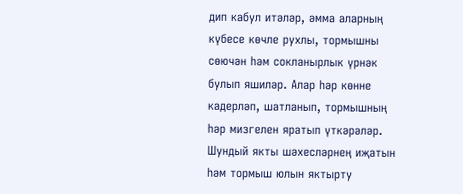дип кабул итәләр, әмма аларның күбесе көчле рухлы, тормышны сөючән һәм сокланырлык үрнәк булып яшиләр. Алар һәр көнне кадерләп, шатланып, тормышның һәр мизгелен яратып үткәрәләр. Шундый якты шәхесләрнең иҗатын һәм тормыш юлын яктырту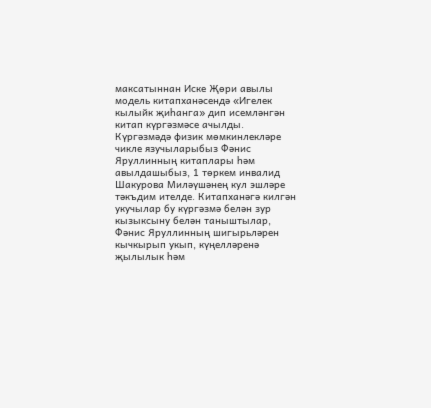максатыннан Иске Җөри авылы модель китапханәсендә «Игелек кылыйк җиһанга» дип исемләнгән китап күргәзмәсе ачылды. Күргәзмәдә физик мөмкинлекләре чикле язучыларыбыз Фәнис Яруллинның китаплары һәм авылдашыбыз, 1 төркем инвалид Шакурова Миләүшәнең кул эшләре тәкъдим ителде. Китапханәгә килгән укучылар бу күргәзмә белән зур кызыксыну белән таныштылар, Фәнис Яруллинның шигырьләрен кычкырып укып, күңелләренә җылылык һәм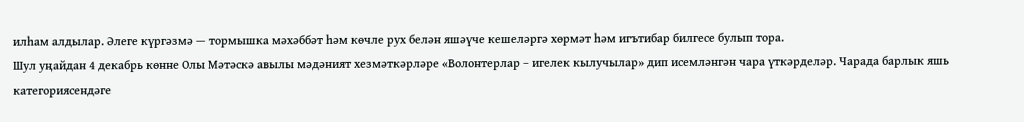илһам алдылар. Әлеге күргәзмә — тормышка мәхәббәт һәм көчле рух белән яшәүче кешеләргә хөрмәт һәм игътибар билгесе булып тора.
Шул уңайдан 4 декабрь көнне Олы Мәтәскә авылы мәдәният хезмәткәрләре «Волонтерлар – игелек кылучылар» дип исемләнгән чара үткәрделәр. Чарада барлык яшь категориясендәге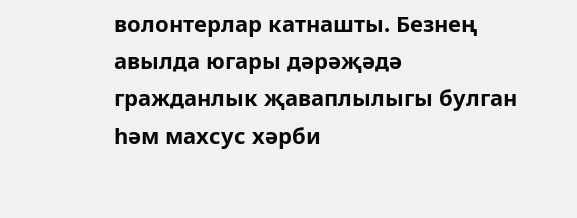волонтерлар катнашты. Безнең авылда югары дәрәҗәдә гражданлык җаваплылыгы булган һәм махсус хәрби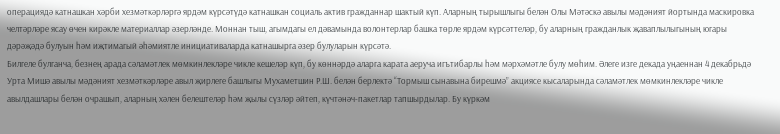операциядә катнашкан хәрби хезмәткәрләргә ярдәм күрсәтүдә катнашкан социаль актив гражданнар шактый күп. Аларның тырышлыгы белән Олы Мәтәскә авылы мәдәният йортында маскировка челтәрләре ясау өчен кирәкле материаллар әзерләнде. Моннан тыш, агымдагы ел дәвамында волонтерлар башка төрле ярдәм күрсәттеләр, бу аларның гражданлык җаваплылыгының югары дәрәҗәдә булуын һәм иҗтимагый әһәмиятле инициативаларда катнашырга әзер булуларын күрсәтә.
Билгеле булганча, безнең арада сәламәтлек мөмкинлекләре чикле кешеләр күп, бу көннәрдә аларга карата аеруча игътибарлы һәм мәрхәмәтле булу мөһим. Әлеге изге декада уңаеннан 4 декабрьдә Урта Мишә авылы мәдәният хезмәткәрләре авыл җирлеге башлыгы Мухаметшин Р.Ш. белән берлектә “Тормыш сынавына бирешмә” акциясе кысаларында сәламәтлек мөмкинлекләре чикле авылдашлары белән очрашып, аларның хәлен белештеләр һәм җылы сүзләр әйтеп, күчтәнәч-пакетлар тапшырдылар. Бу күркәм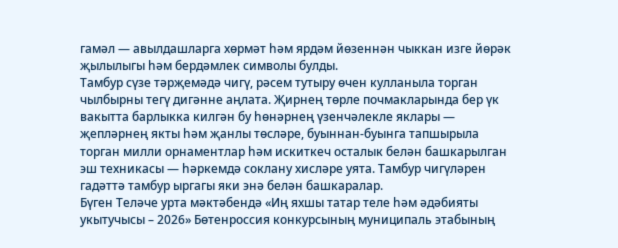гамәл — авылдашларга хөрмәт һәм ярдәм йөзеннән чыккан изге йөрәк җылылыгы һәм бердәмлек символы булды.
Тамбур сүзе тәрҗемәдә чигү, рәсем тутыру өчен кулланыла торган чылбырны тегү дигәнне аңлата. Җирнең төрле почмакларында бер үк вакытта барлыкка килгән бу һөнәрнең үзенчәлекле яклары — җепләрнең якты һәм җанлы төсләре, буыннан-буынга тапшырыла торган милли орнаментлар һәм искиткеч осталык белән башкарылган эш техникасы — һәркемдә соклану хисләре уята. Тамбур чигүләрен гадәттә тамбур ыргагы яки энә белән башкаралар.
Бүген Теләче урта мәктәбендә «Иң яхшы татар теле һәм әдәбияты укытучысы – 2026» Бөтенроссия конкурсының муниципаль этабының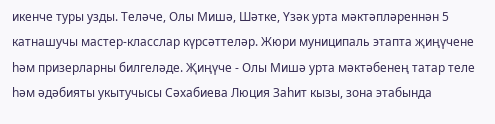икенче туры узды. Теләче, Олы Мишә, Шәтке, Үзәк урта мәктәпләреннән 5 катнашучы мастер-класслар күрсәттеләр. Жюри муниципаль этапта җиңүчене һәм призерларны билгеләде. Җиңүче - Олы Мишә урта мәктәбенең татар теле һәм әдәбияты укытучысы Сәхабиева Люция Заһит кызы, зона этабында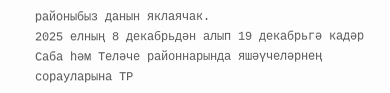районыбыз данын яклаячак.
2025 елның 8 декабрьдән алып 19 декабрьгә кадәр Саба һәм Теләче районнарында яшәүчеләрнең сорауларына ТР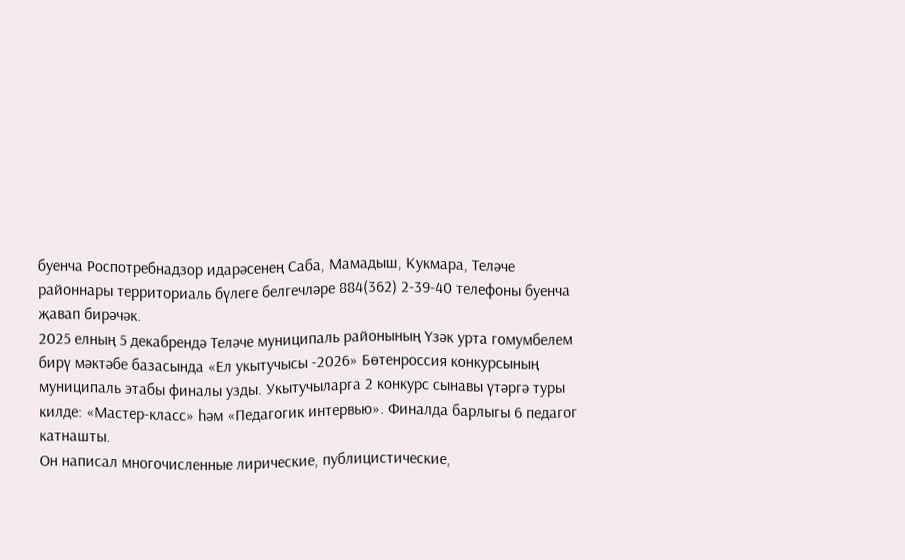буенча Роспотребнадзор идарәсенең Саба, Мамадыш, Кукмара, Теләче районнары территориаль бүлеге белгечләре 884(362) 2-39-40 телефоны буенча җавап бирәчәк.
2025 елның 5 декабрендә Теләче муниципаль районының Үзәк урта гомумбелем бирү мәктәбе базасында «Ел укытучысы -2026» Бөтенроссия конкурсының муниципаль этабы финалы узды. Укытучыларга 2 конкурс сынавы үтәргә туры килде: «Мастер-класс» һәм «Педагогик интервью». Финалда барлыгы 6 педагог катнашты.
Он написал многочисленные лирические, публицистические,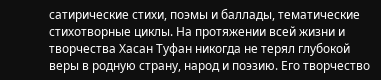сатирические стихи, поэмы и баллады, тематические стихотворные циклы. На протяжении всей жизни и творчества Хасан Туфан никогда не терял глубокой веры в родную страну, народ и поэзию. Его творчество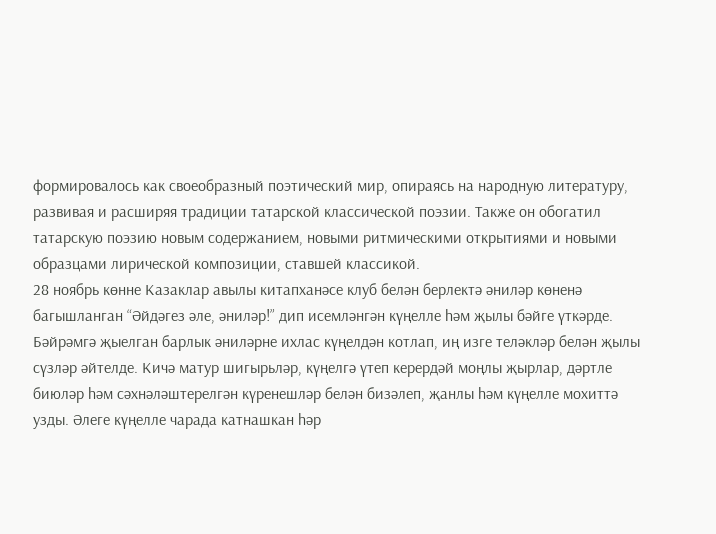формировалось как своеобразный поэтический мир, опираясь на народную литературу, развивая и расширяя традиции татарской классической поэзии. Также он обогатил татарскую поэзию новым содержанием, новыми ритмическими открытиями и новыми образцами лирической композиции, ставшей классикой.
28 ноябрь көнне Казаклар авылы китапханәсе клуб белән берлектә әниләр көненә багышланган “Әйдәгез әле, әниләр!” дип исемләнгән күңелле һәм җылы бәйге үткәрде. Бәйрәмгә җыелган барлык әниләрне ихлас күңелдән котлап, иң изге теләкләр белән җылы сүзләр әйтелде. Кичә матур шигырьләр, күңелгә үтеп керердәй моңлы җырлар, дәртле биюләр һәм сәхнәләштерелгән күренешләр белән бизәлеп, җанлы һәм күңелле мохиттә узды. Әлеге күңелле чарада катнашкан һәр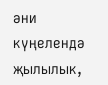әни күңелендә җылылык,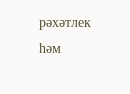рәхәтлек һәм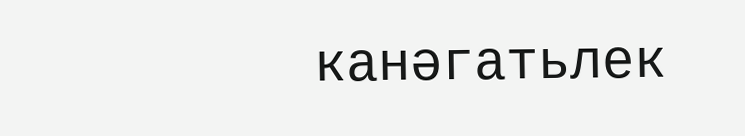канәгатьлек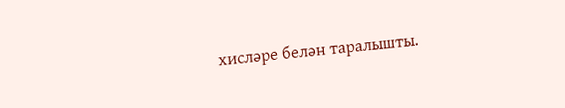хисләре белән таралышты.